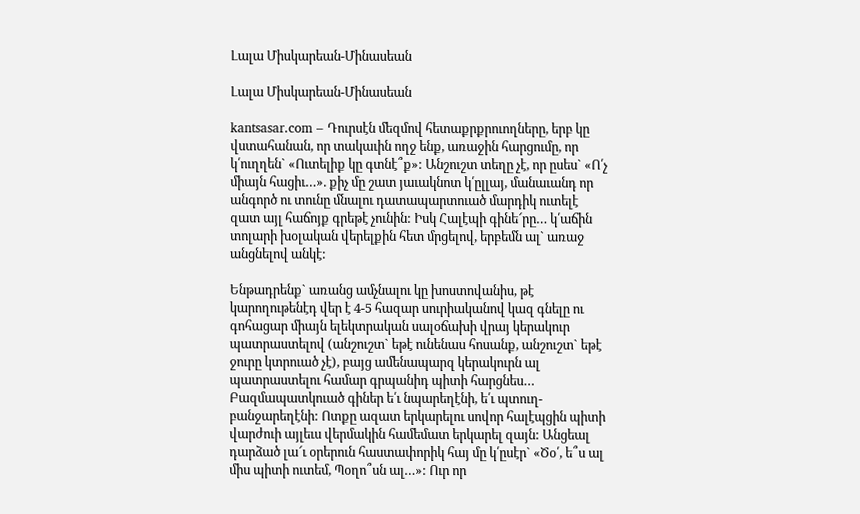Լալա Միսկարեան-Մինասեան

Լալա Միսկարեան-Մինասեան

kantsasar.com – Դուրսէն մեզմով հետաքրքրուողները, երբ կը վստահանան, որ տակաւին ողջ ենք, առաջին հարցումը, որ կ՛ուղղեն` «Ուտելիք կը գտնէ՞ք»: Անշուշտ տեղը չէ, որ ըսես` «Ո՛չ միայն հացիւ…». քիչ մը շատ յաւակնոտ կ՛ըլլայ, մանաւանդ որ անգործ ու տունը մնալու դատապարտուած մարդիկ ուտելէ զատ այլ հաճոյք գրեթէ չունին: Իսկ Հալէպի գինե՜րը… կ՛աճին տոլարի խօլական վերելքին հետ մրցելով, երբեմն ալ` առաջ անցնելով անկէ:

Ենթադրենք` առանց ամչնալու կը խոստովանիս, թէ կարողութենէդ վեր է 4-5 հազար սուրիականով կազ գնելը ու գոհացար միայն ելեկտրական սալօճախի վրայ կերակուր պատրաստելով (անշուշտ` եթէ ունենաս հոսանք, անշուշտ` եթէ ջուրը կտրուած չէ), բայց ամենապարզ կերակուրն ալ պատրաստելու համար գրպանիդ պիտի հարցնես… Բազմապատկուած գիներ ե՛ւ նպարեղէնի, ե՛ւ պտուղ-բանջարեղէնի: Ոտքը ազատ երկարելու սովոր հալէպցին պիտի վարժուի այլեւս վերմակին համեմատ երկարել զայն: Անցեալ դարձած լա՜ւ օրերուն հաստափորիկ հայ մը կ՛ըսէր` «Ծօ՛, ե՞ս ալ միս պիտի ուտեմ, Պօղո՞սն ալ…»: Ուր որ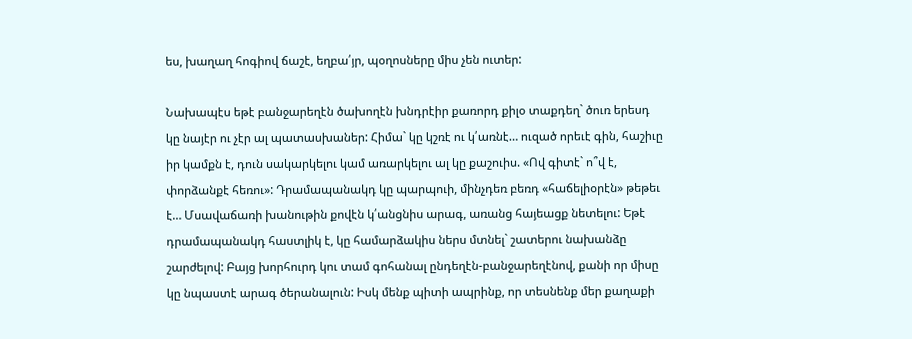ես, խաղաղ հոգիով ճաշէ, եղբա՛յր, պօղոսները միս չեն ուտեր:

Նախապէս եթէ բանջարեղէն ծախողէն խնդրէիր քառորդ քիլօ տաքդեղ` ծուռ երեսդ կը նայէր ու չէր ալ պատասխաներ: Հիմա` կը կշռէ ու կ՛առնէ… ուզած որեւէ գին, հաշիւը իր կամքն է, դուն սակարկելու կամ առարկելու ալ կը քաշուիս. «Ով գիտէ` ո՞վ է, փորձանքէ հեռու»: Դրամապանակդ կը պարպուի, մինչդեռ բեռդ «հաճելիօրէն» թեթեւ է… Մսավաճառի խանութին քովէն կ՛անցնիս արագ, առանց հայեացք նետելու: Եթէ դրամապանակդ հաստլիկ է, կը համարձակիս ներս մտնել` շատերու նախանձը շարժելով: Բայց խորհուրդ կու տամ գոհանալ ընդեղէն-բանջարեղէնով, քանի որ միսը կը նպաստէ արագ ծերանալուն: Իսկ մենք պիտի ապրինք, որ տեսնենք մեր քաղաքի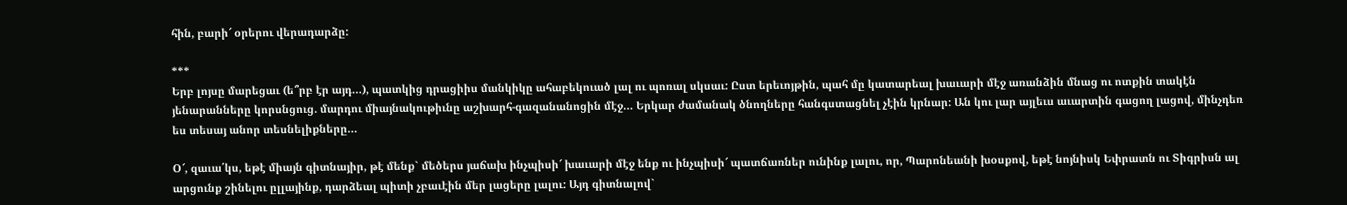հին, բարի՜ օրերու վերադարձը:

***
Երբ լոյսը մարեցաւ (ե՞րբ էր այդ…), պատկից դրացիիս մանկիկը ահաբեկուած լալ ու պոռալ սկսաւ: Ըստ երեւոյթին, պահ մը կատարեալ խաւարի մէջ առանձին մնաց ու ոտքին տակէն յենարանները կորսնցուց. մարդու միայնակութիւնը աշխարհ-գազանանոցին մէջ… Երկար ժամանակ ծնողները հանգստացնել չէին կրնար: Ան կու լար այլեւս աւարտին գացող լացով, մինչդեռ ես տեսայ անոր տեսնելիքները…

Օ՜, զաւա՛կս, եթէ միայն գիտնայիր, թէ մենք` մեծերս յաճախ ինչպիսի՜ խաւարի մէջ ենք ու ինչպիսի՜ պատճառներ ունինք լալու, որ, Պարոնեանի խօսքով, եթէ նոյնիսկ Եփրատն ու Տիգրիսն ալ արցունք շինելու ըլլայինք, դարձեալ պիտի չբաւէին մեր լացերը լալու: Այդ գիտնալով`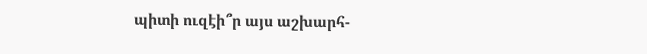պիտի ուզէի՞ր այս աշխարհ-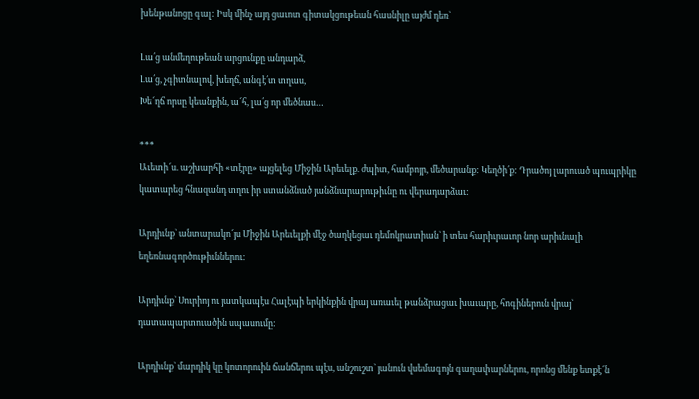խենթանոցը գալ: Իսկ մինչ այդ ցաւոտ գիտակցութեան հասնիլը այժմ դեռ`

Լա՛ց անմեղութեան արցունքը անդարձ,
Լա՛ց, չգիտնալով, խեղճ, անգէ՛տ տղաս,
Խե՜ղճ որսը կեանքին, ա՜հ, լա՛ց որ մեծնաս…

***
Աւետի՜ս. աշխարհի «տէրը» այցելեց Միջին Արեւելք. ժպիտ, համբոյր, մեծարանք: Կեղծի՛ք: Դրածոյ լարուած պուպրիկը կատարեց հնազանդ տղու իր ստանձնած յանձնարարութիւնը ու վերադարձաւ:

Արդիւնք` անտարակո՜յս Միջին Արեւելքի մէջ ծաղկեցաւ դեմոկրատիան` ի տես հարիւրաւոր նոր արիւնալի եղեռնագործութիւններու:

Արդիւնք` Սուրիոյ ու յատկապէս Հալէպի երկինքին վրայ առաւել թանձրացաւ խաւարը, հոգիներուն վրայ` դատապարտուածին սպասումը:

Արդիւնք` մարդիկ կը կոտորուին ճանճերու պէս, անշուշտ` յանուն վսեմագոյն գաղափարներու, որոնց մենք ետքէ՜ն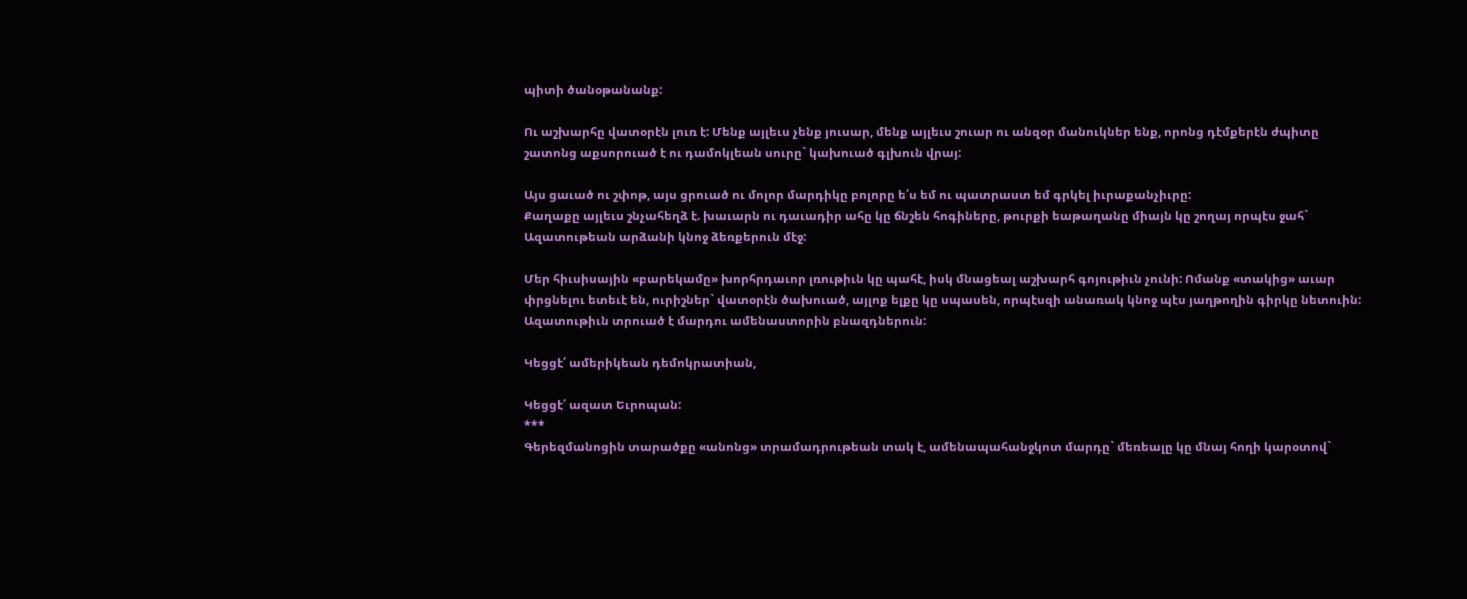պիտի ծանօթանանք:

Ու աշխարհը վատօրէն լուռ է: Մենք այլեւս չենք յուսար, մենք այլեւս շուար ու անզօր մանուկներ ենք, որոնց դէմքերէն ժպիտը շատոնց աքսորուած է ու դամոկլեան սուրը` կախուած գլխուն վրայ:

Այս ցաւած ու շփոթ, այս ցրուած ու մոլոր մարդիկը բոլորը ե՛ս եմ ու պատրաստ եմ գրկել իւրաքանչիւրը:
Քաղաքը այլեւս շնչահեղձ է. խաւարն ու դաւադիր ահը կը ճնշեն հոգիները, թուրքի եաթաղանը միայն կը շողայ որպէս ջահ` Ազատութեան արձանի կնոջ ձեռքերուն մէջ:

Մեր հիւսիսային «բարեկամը» խորհրդաւոր լռութիւն կը պահէ, իսկ մնացեալ աշխարհ գոյութիւն չունի: Ոմանք «տակից» աւար փրցնելու ետեւէ են, ուրիշներ` վատօրէն ծախուած, այլոք ելքը կը սպասեն, որպէսզի անառակ կնոջ պէս յաղթողին գիրկը նետուին:
Ազատութիւն տրուած է մարդու ամենաստորին բնազդներուն:

Կեցցէ՛ ամերիկեան դեմոկրատիան,

Կեցցէ՛ ազատ Եւրոպան:
***
Գերեզմանոցին տարածքը «անոնց» տրամադրութեան տակ է, ամենապահանջկոտ մարդը` մեռեալը կը մնայ հողի կարօտով`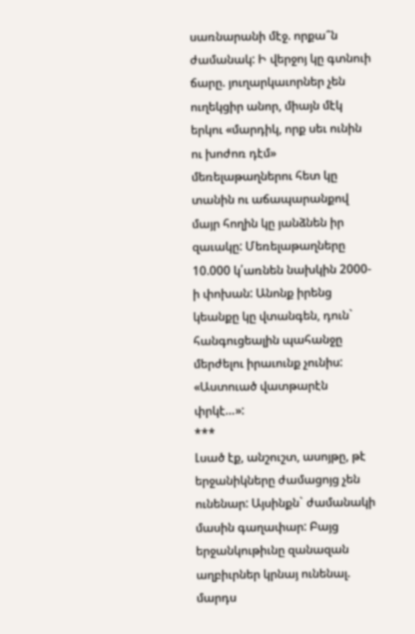սառնարանի մէջ. որքա՞ն ժամանակ: Ի վերջոյ կը գտնուի ճարը. յուղարկաւորներ չեն ուղեկցիր անոր, միայն մէկ երկու «մարդիկ, որք սեւ ունին ու խոժոռ դէմ» մեռելաթաղներու հետ կը տանին ու աճապարանքով մայր հողին կը յանձնեն իր զաւակը: Մեռելաթաղները 10.000 կ՛առնեն նախկին 2000-ի փոխան: Անոնք իրենց կեանքը կը վտանգեն, դուն` հանգուցեալին պահանջը մերժելու իրաւունք չունիս:
«Աստուած վատթարէն փրկէ…»:
***
Լսած էք, անշուշտ, ասոյթը, թէ երջանիկները ժամացոյց չեն ունենար: Այսինքն` ժամանակի մասին գաղափար: Բայց երջանկութիւնը զանազան աղբիւրներ կրնայ ունենալ. մարդս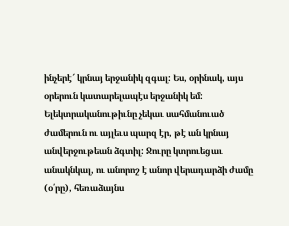ինչերէ՜ կրնայ երջանիկ զգալ: Ես, օրինակ, այս օրերուն կատարելապէս երջանիկ եմ: Ելեկտրականութիւնը չեկաւ սահմանուած ժամերուն ու այլեւս պարզ էր, թէ ան կրնայ անվերջութեան ձգտիլ: Ջուրը կտրուեցաւ անակնկալ, ու անորոշ է անոր վերադարձի ժամը (օ՛րը), հեռաձայնս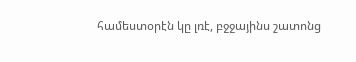համեստօրէն կը լռէ, բջջայինս շատոնց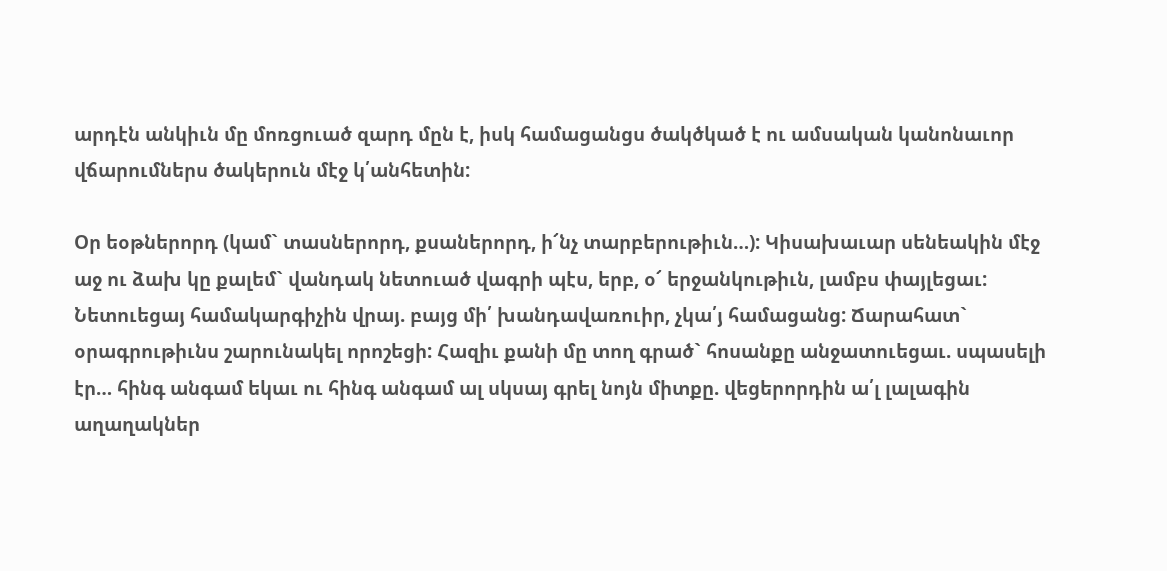արդէն անկիւն մը մոռցուած զարդ մըն է, իսկ համացանցս ծակծկած է ու ամսական կանոնաւոր վճարումներս ծակերուն մէջ կ՛անհետին:

Օր եօթներորդ (կամ` տասներորդ, քսաներորդ, ի՜նչ տարբերութիւն…): Կիսախաւար սենեակին մէջ աջ ու ձախ կը քալեմ` վանդակ նետուած վագրի պէս, երբ, օ՜ երջանկութիւն, լամբս փայլեցաւ: Նետուեցայ համակարգիչին վրայ. բայց մի՛ խանդավառուիր, չկա՛յ համացանց: Ճարահատ` օրագրութիւնս շարունակել որոշեցի: Հազիւ քանի մը տող գրած` հոսանքը անջատուեցաւ. սպասելի էր… հինգ անգամ եկաւ ու հինգ անգամ ալ սկսայ գրել նոյն միտքը. վեցերորդին ա՛լ լալագին աղաղակներ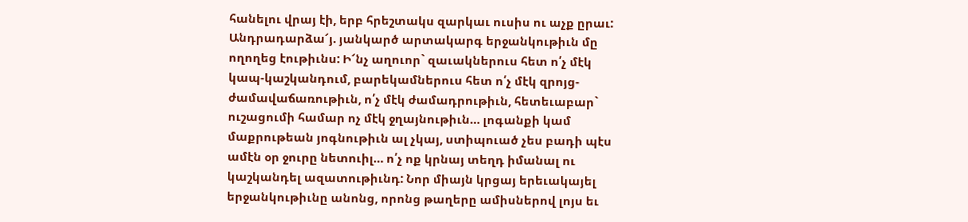հանելու վրայ էի, երբ հրեշտակս զարկաւ ուսիս ու աչք ըրաւ: Անդրադարձա՜յ. յանկարծ արտակարգ երջանկութիւն մը ողողեց էութիւնս: Ի՜նչ աղուոր` զաւակներուս հետ ո՛չ մէկ կապ-կաշկանդում, բարեկամներուս հետ ո՛չ մէկ զրոյց- ժամավաճառութիւն, ո՛չ մէկ ժամադրութիւն, հետեւաբար` ուշացումի համար ոչ մէկ ջղայնութիւն… լոգանքի կամ մաքրութեան յոգնութիւն ալ չկայ, ստիպուած չես բադի պէս ամէն օր ջուրը նետուիլ… ո՛չ ոք կրնայ տեղդ իմանալ ու կաշկանդել ազատութիւնդ: Նոր միայն կրցայ երեւակայել երջանկութիւնը անոնց, որոնց թաղերը ամիսներով լոյս եւ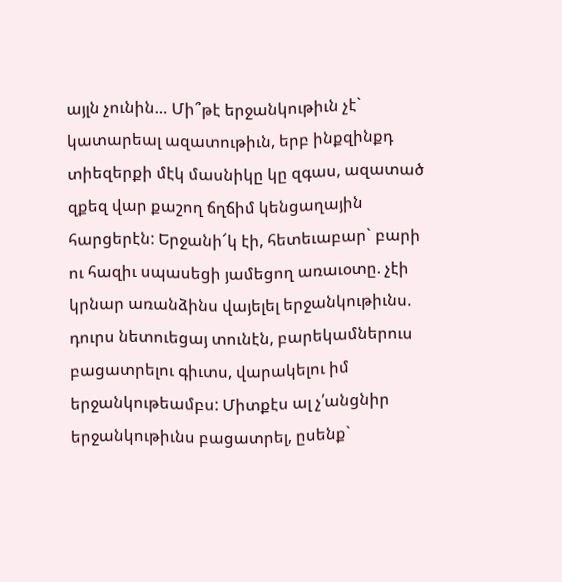այլն չունին… Մի՞թէ երջանկութիւն չէ` կատարեալ ազատութիւն, երբ ինքզինքդ տիեզերքի մէկ մասնիկը կը զգաս, ազատած զքեզ վար քաշող ճղճիմ կենցաղային հարցերէն: Երջանի՜կ էի, հետեւաբար` բարի ու հազիւ սպասեցի յամեցող առաւօտը. չէի կրնար առանձինս վայելել երջանկութիւնս. դուրս նետուեցայ տունէն, բարեկամներուս բացատրելու գիւտս, վարակելու իմ երջանկութեամբս: Միտքէս ալ չ՛անցնիր երջանկութիւնս բացատրել, ըսենք`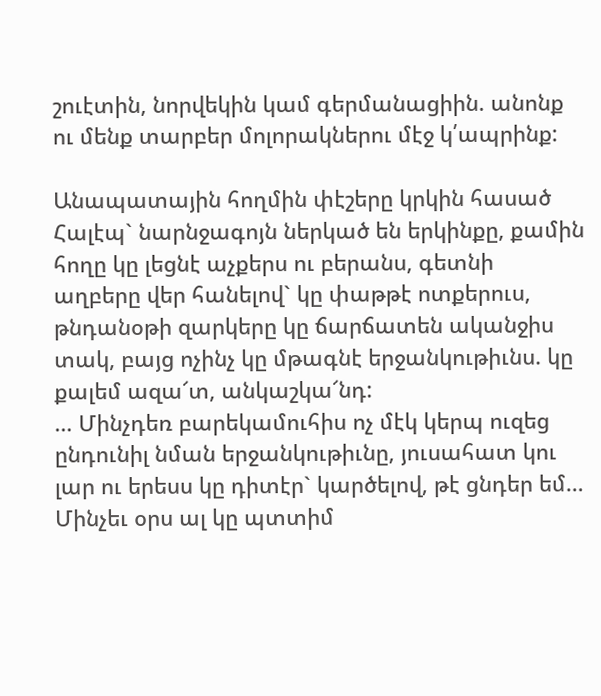շուէտին, նորվեկին կամ գերմանացիին. անոնք ու մենք տարբեր մոլորակներու մէջ կ՛ապրինք:

Անապատային հողմին փէշերը կրկին հասած Հալէպ` նարնջագոյն ներկած են երկինքը, քամին հողը կը լեցնէ աչքերս ու բերանս, գետնի աղբերը վեր հանելով` կը փաթթէ ոտքերուս, թնդանօթի զարկերը կը ճարճատեն ականջիս տակ, բայց ոչինչ կը մթագնէ երջանկութիւնս. կը քալեմ ազա՜տ, անկաշկա՜նդ:
… Մինչդեռ բարեկամուհիս ոչ մէկ կերպ ուզեց ընդունիլ նման երջանկութիւնը, յուսահատ կու լար ու երեսս կը դիտէր` կարծելով, թէ ցնդեր եմ…
Մինչեւ օրս ալ կը պտտիմ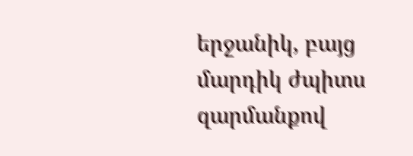երջանիկ, բայց մարդիկ ժպիտս զարմանքով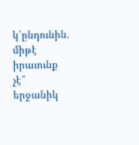կ՛ընդունին. միթէ իրաւունք չէ՞ երջանիկ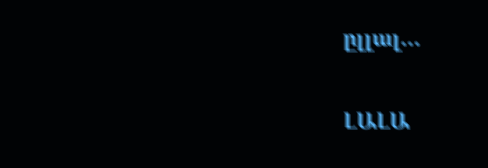ըլլալ…

ԼԱԼԱ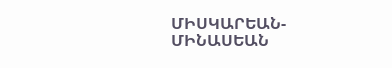ՄԻՍԿԱՐԵԱՆ-ՄԻՆԱՍԵԱՆ